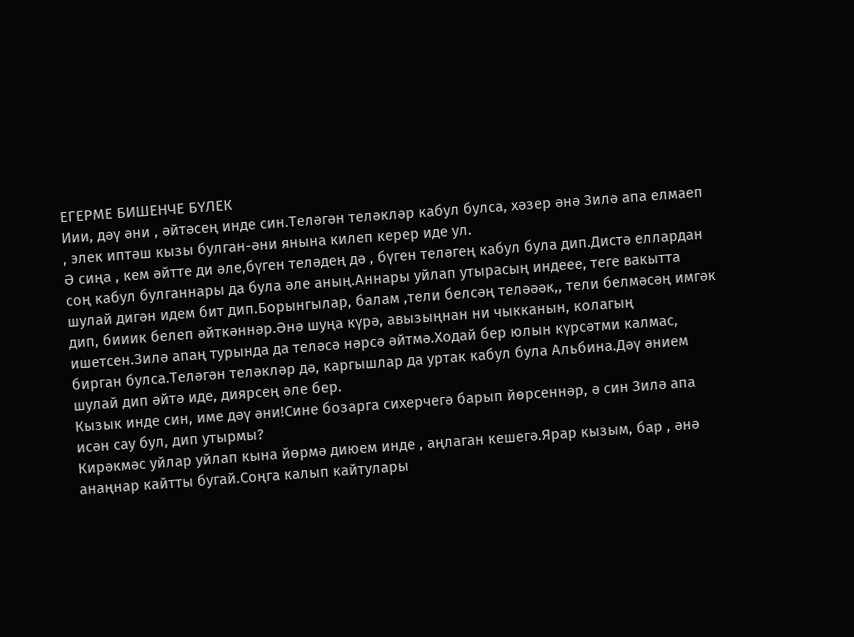ЕГЕРМЕ БИШЕНЧЕ БҮЛЕК
Иии, дәү әни , әйтәсең инде син.Теләгән теләкләр кабул булса, хәзер әнә Зилә апа елмаеп , элек иптәш кызы булган-әни янына килеп керер иде ул.
Ә сиңа , кем әйтте ди әле,бүген теләдең дә , бүген теләгең кабул була дип.Дистә еллардан соң кабул булганнары да була әле аның.Аннары уйлап утырасың индеее, теге вакытта шулай дигән идем бит дип.Борынгылар, балам ,тели белсәң теләәәк,, тели белмәсәң имгәк дип, бииик белеп әйткәннәр.Әнә шуңа күрә, авызыңнан ни чыкканын, колагың ишетсен.Зилә апаң турында да теләсә нәрсә әйтмә.Ходай бер юлын күрсәтми калмас, бирган булса.Теләгән теләкләр дә, каргышлар да уртак кабул була Альбина.Дәү әнием шулай дип әйтә иде, диярсең әле бер.
Кызык инде син, име дәү әни!Сине бозарга сихерчегә барып йөрсеннәр, ә син Зилә апа исән сау бул, дип утырмы?
Кирәкмәс уйлар уйлап кына йөрмә диюем инде , аңлаган кешегә.Ярар кызым, бар , әнә анаңнар кайтты бугай.Соңга калып кайтулары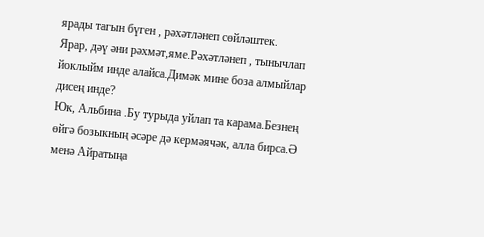ярады тагын бүген , рәхәтләнеп сөйләштек.
Ярар, дәү әни рәхмәт,яме.Рәхәтләнеп , тынычлап йоклыйм инде алайса.Димәк мине боза алмыйлар дисең инде?
Юк, Альбина .Бу турыда уйлап та карама.Безнең өйгә бозыкның әсәре дә кермәячәк, алла бирса.Ә менә Айратыңа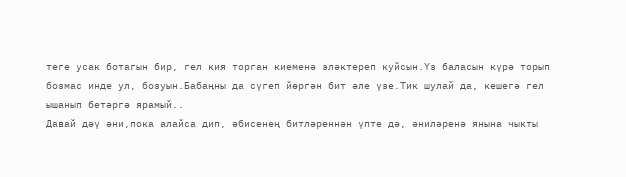теге усак ботагын бир, гел кия торган киеменә эләктереп куйсын.Үз баласын күрә торып бозмас инде ул, бозуын.Бабаңны да сүгеп йөргән бит әле үзе.Тик шулай да, кешегә гел ышанып бетәргә ярамый..
Давай дәү әни,пока алайса дип, әбисенең битләреннән үпте дә, әниләренә янына чыкты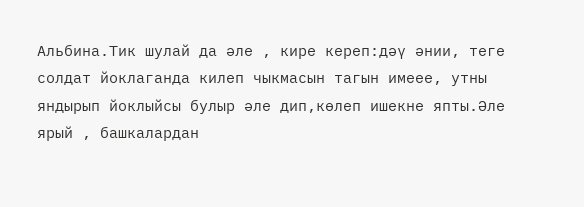Альбина.Тик шулай да әле , кире кереп:дәү әнии, теге солдат йоклаганда килеп чыкмасын тагын имеее, утны яндырып йоклыйсы булыр әле дип,көлеп ишекне япты.Әле ярый , башкалардан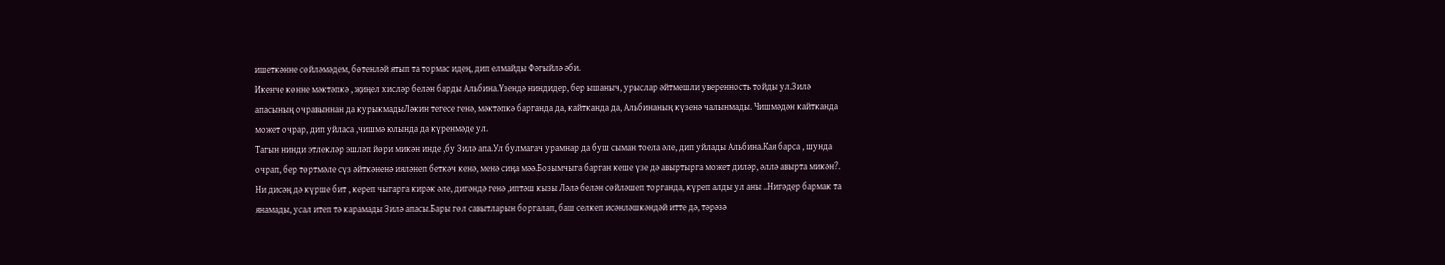ишеткәнне сөйләмәдем, бөтенләй ятып та тормас идең, дип елмайды Фәгыйлә әби.
Икенче көнне мәктәпкә , җиңел хисләр белән барды Альбина.Үзендә ниндидер, бер ышаныч, урыслар әйтмешли уверенность тойды ул.Зилә апасының очравыннан да курыкмадыЛәкин тегесе генә, мәктәпкә барганда да, кайтканда да, Альбинаның күзенә чалынмады. Чишмәдән кайтканда может очрар, дип уйласа ,чишмә юлында да күренмәде ул.
Тагын нинди этлекләр эшләп йөри микән инде ,бу Зилә апа.Ул булмагач урамнар да буш сыман тоела әле, дип уйлады Альбина.Кая барса , шунда очрап, бер төртмәле сүз әйткәненә ияләнеп беткәч кенә, менә сиңа мәә.Бозымчыга барган кеше үзе дә авыртырга может диләр, әллә авырта микән?. Ни дисәң дә күрше бит , кереп чыгарга кирәк әле, дигәндә генә ,иптәш кызы Ләлә белән сөйләшеп торганда, күреп алды ул аны ..Нигәдер бармак та янамады, усал итеп тә карамады Зилә апасы.Бары гөл савытларын боргалап, баш селкеп исәнләшкәндәй итте дә, тәрәзә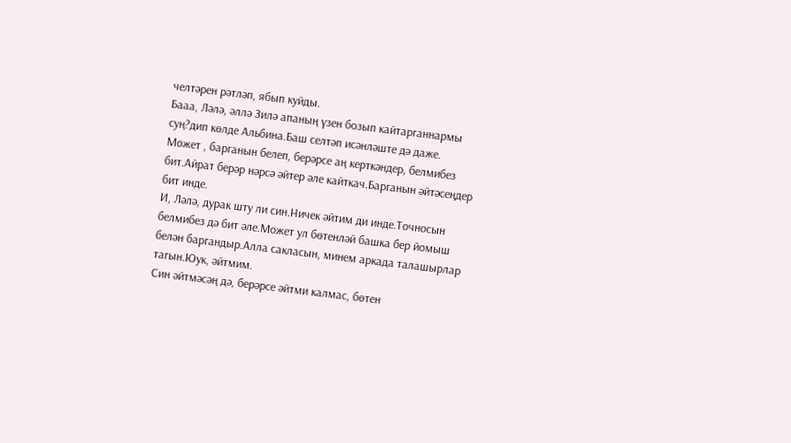челтәрен рәтләп, ябып куйды.
Бааа, Ләлә, әллә Зилә апаның үзен бозып кайтарганнармы суң?дип көлде Альбина.Баш селтәп исәнләште дә даже.
Может , барганын белеп, берәрсе аң керткәндер, белмибез бит.Айрат берәр нәрсә әйтер әле кайткач.Барганын әйтәсеңдер бит инде.
И, Ләлә, дурак шту ли син.Ничек әйтим ди инде.Точносын белмибез дә бит әле.Может ул бөтенләй башка бер йомыш белән баргандыр.Алла сакласын, минем аркада талашырлар тагын.Юук, әйтмим.
Син әйтмәсәң дә, берәрсе әйтми калмас, бөтен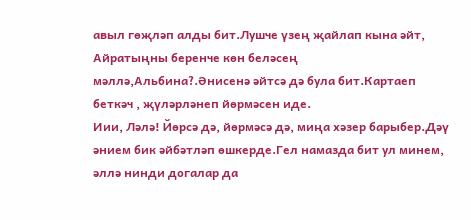авыл гөҗләп алды бит.Лушче үзең җайлап кына әйт, Айратыңны беренче көн беләсең мәллә,Альбина?.Әнисенә әйтсә дә була бит.Картаеп беткәч , җүләрләнеп йөрмәсен иде.
Иии, Ләлә! Йөрсә дә, йөрмәсә дә, миңа хәзер барыбер.Дәү әнием бик әйбәтләп өшкерде.Гел намазда бит ул минем, әллә нинди догалар да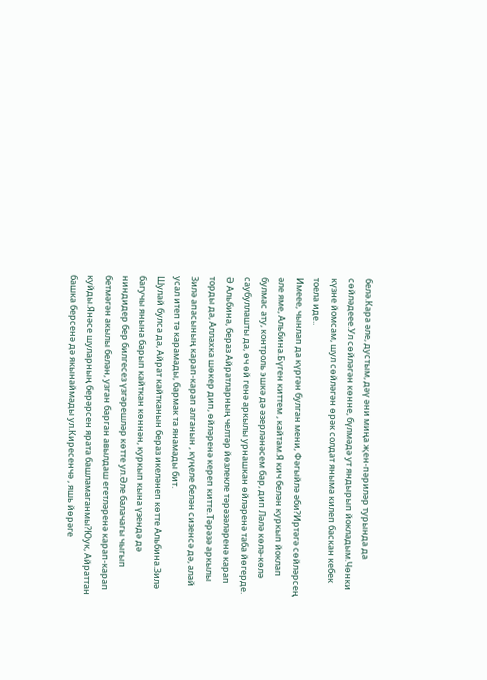белә.Кара әле, дустым, дәү әни миңа җен-пәриләр турында да сөйләдеее.Ул сөйләгән көнне, бүлмәдә ут яндырып йокладым.Чөнки күзне йомсам, шул сөйләгән өрәк солдат яныма килеп баскан кебек тоела иде..
Имеее, чынлап да күргән булган мени, Фәгыйлә әби?Иртәгә сөйләрсең әле яме, Альбина.Бүген киттем , кайтам.Я кич белән куркып йоклап булмас ату, контроль эшкә дә әзерләнәсем бар, дип Ләлә көлә-көлә саубуллашты да, өч өй генә аркылы урнашкан өйләренә таба йөгерде.
Ә Альбина, бераз Айратларның челтәр йөзлекле тәрәзәләренә карап торды да, Аллахка шөкер дип, өйләренә кереп китте.Тәрәзә аркылы Зилә апасының карап-карап алганын , күңеле белән сизенсә дә, алай усал итеп тә карамады, бармак та янамады бит.
Шулай булса да, Айрат кайтканын бераз икеләнеп көтте Альбина.Зилә багучы янына барып кайткан көннән, куркып кына үзендә дә ниндидер бер билгесез үзгәрешләр көтте ул.Әле балачагы чыгып бетмәгән акылы белән, узган барган авылдаш егетләренә карап-карап куйды.Янәсе шуларның берәрсен ярата башламаганмы?Юук, Айраттан башка берсенә дә якынаймады ул.Киресенчә , яшь йөрәге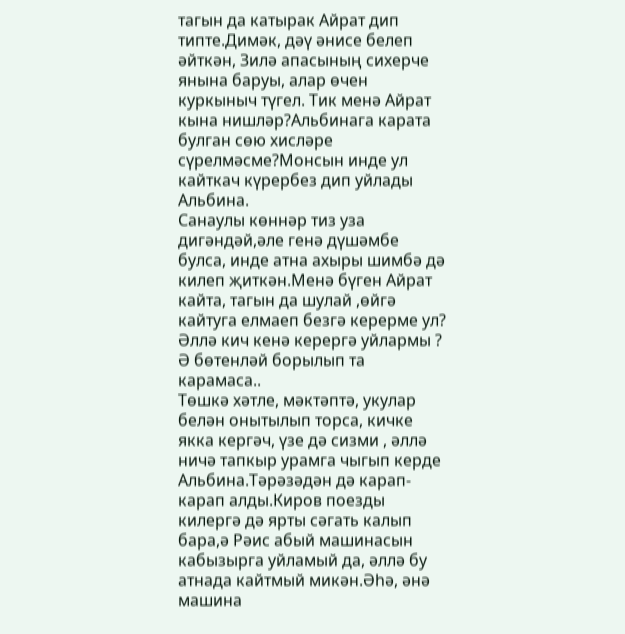тагын да катырак Айрат дип типте.Димәк, дәү әнисе белеп әйткән, Зилә апасының сихерче янына баруы, алар өчен куркыныч түгел. Тик менә Айрат кына нишләр?Альбинага карата булган сөю хисләре сүрелмәсме?Монсын инде ул кайткач күрербез дип уйлады Альбина.
Санаулы көннәр тиз уза дигәндәй,әле генә дүшәмбе булса, инде атна ахыры шимбә дә килеп җиткән.Менә бүген Айрат кайта, тагын да шулай ,өйгә кайтуга елмаеп безгә керерме ул? Әллә кич кенә керергә уйлармы ? Ә бөтенләй борылып та карамаса..
Төшкә хәтле, мәктәптә, укулар белән онытылып торса, кичке якка кергәч, үзе дә сизми , әллә ничә тапкыр урамга чыгып керде Альбина.Тәрәзәдән дә карап-карап алды.Киров поезды килергә дә ярты сәгать калып бара,ә Рәис абый машинасын кабызырга уйламый да, әллә бу атнада кайтмый микән.Әһә, әнә машина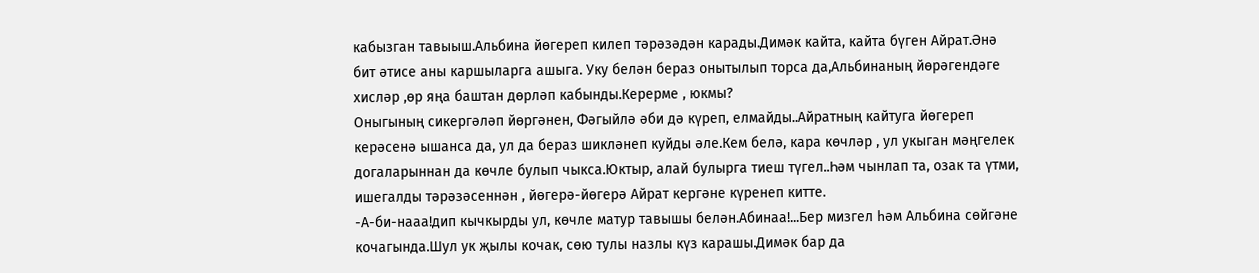кабызган тавыыш.Альбина йөгереп килеп тәрәзәдән карады.Димәк кайта, кайта бүген Айрат.Әнә бит әтисе аны каршыларга ашыга. Уку белән бераз онытылып торса да,Альбинаның йөрәгендәге хисләр ,өр яңа баштан дөрләп кабынды.Керерме , юкмы?
Оныгының сикергәләп йөргәнен, Фәгыйлә әби дә күреп, елмайды..Айратның кайтуга йөгереп керәсенә ышанса да, ул да бераз шикләнеп куйды әле.Кем белә, кара көчләр , ул укыган мәңгелек догаларыннан да көчле булып чыкса.Юктыр, алай булырга тиеш түгел..Һәм чынлап та, озак та үтми, ишегалды тәрәзәсеннән , йөгерә-йөгерә Айрат кергәне күренеп китте.
-А-би-нааа!дип кычкырды ул, көчле матур тавышы белән.Абинаа!...Бер мизгел һәм Альбина сөйгәне кочагында.Шул ук җылы кочак, сөю тулы назлы күз карашы.Димәк бар да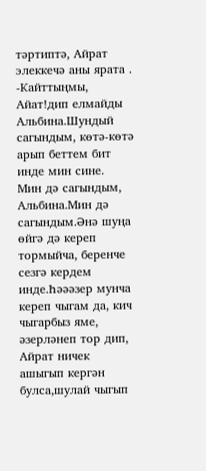тәртиптә, Айрат элеккечә аны ярата .
-Кайттыңмы, Айат!дип елмайды Альбина.Шундый сагындым, көтә-көтә арып беттем бит инде мин сине.
Мин дә сагындым, Альбина.Мин дә сагындым.Әнә шуңа өйгә дә кереп тормыйча, беренче сезгә кердем инде.Һәәәзер мунча кереп чыгам да, кич чыгарбыз яме, әзерләнеп тор дип, Айрат ничек ашыгып кергән булса,шулай чыгып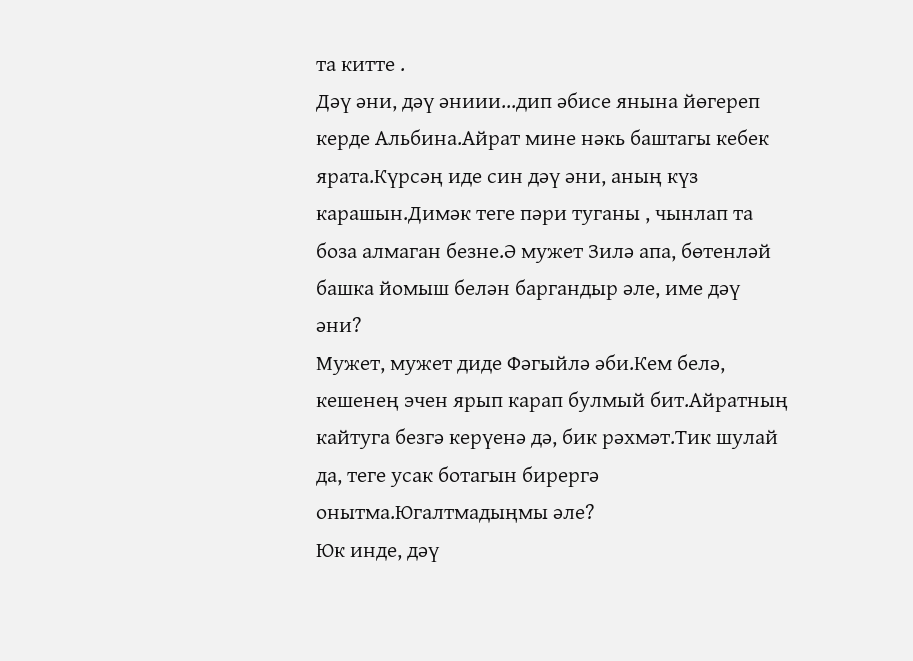та китте .
Дәү әни, дәү әниии...дип әбисе янына йөгереп керде Альбина.Айрат мине нәкь баштагы кебек ярата.Күрсәң иде син дәү әни, аның күз карашын.Димәк теге пәри туганы , чынлап та боза алмаган безне.Ә мужет Зилә апа, бөтенләй башка йомыш белән баргандыр әле, име дәү әни?
Мужет, мужет диде Фәгыйлә әби.Кем белә, кешенең эчен ярып карап булмый бит.Айратның кайтуга безгә керүенә дә, бик рәхмәт.Тик шулай да, теге усак ботагын бирергә онытма.Югалтмадыңмы әле?
Юк инде, дәү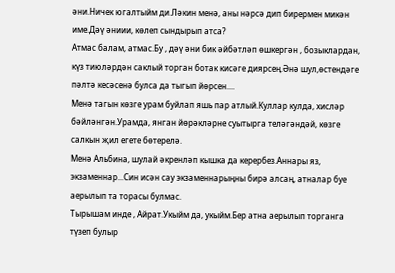әни.Ничек югалтыйм ди.Ләкин менә, аны нәрсә дип бирермен микән име.Дәү әниии, көлеп сындырып атса?
Атмас балам, атмас.Бу , дәү әни бик әйбәтләп өшкергән , бозыклардан, күз тиюләрдән саклый торган ботак кисәге диярсең.Әнә шул,өстендәге пәлтә кесәсенә булса да тыгып йөрсен....
Менә тагын көзге урам буйлап яшь пар атлый.Куллар кулда, хисләр бәйләнгән.Урамда, янган йөрәкләрне суытырга теләгәндәй, көзге салкын җил егете бөтерелә.
Менә Альбина, шулай әкренләп кышка да керербез.Аннары яз, экзаменнар...Син исән сау экзаменнарыңны бирә алсаң, атналар буе аерылып та торасы булмас.
Тырышам инде , Айрат.Укыйм да, укыйм.Бер атна аерылып торганга түзеп булыр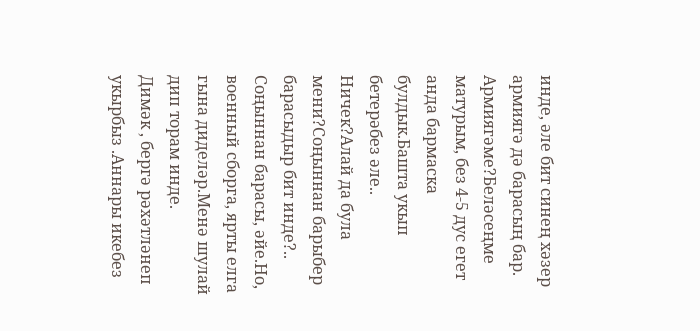инде, әле бит синең хәзер армиягә дә барасың бар.
Армиягәме?Беләсеңме матурым, без 4-5 дус егет анда бармаска булдык.Башта укып бетерәбез әле..
Ничек?Алай да була мени?Соңыннан барыбер барасыдыр бит инде?..
Соңыннан барасы, әйе.Но, военный сборга, ярты елга гына диделәр.Менә шулай дип торам инде.
Димәк , бергә рәхәтләнеп укырбыз .Аннары икебез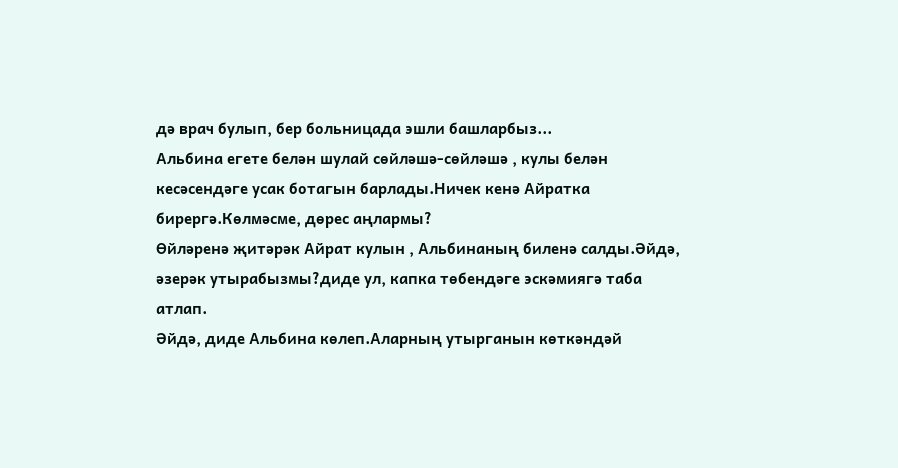дә врач булып, бер больницада эшли башларбыз...
Альбина егете белән шулай сөйләшә-сөйләшә , кулы белән кесәсендәге усак ботагын барлады.Ничек кенә Айратка бирергә.Көлмәсме, дөрес аңлармы?
Өйләренә җитәрәк Айрат кулын , Альбинаның биленә салды.Әйдә, әзерәк утырабызмы?диде ул, капка төбендәге эскәмиягә таба атлап.
Әйдә, диде Альбина көлеп.Аларның утырганын көткәндәй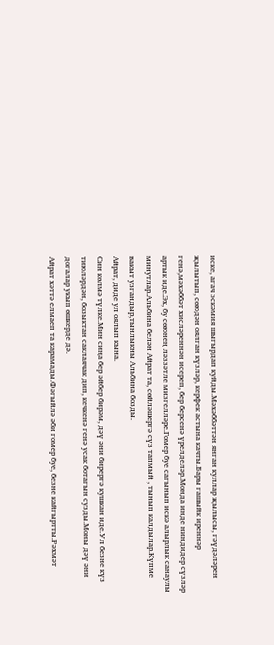иске, агач эскәмия шыгырдап куйды.Мәхәббәттән янган куллар җылысы, гәүдәләрен җылытып, сөюдән оялган күзләр, керфек астына качты.Бары гашыйк иреннәр генә,мәхәббәт хисләреннән исереп, бер берсенә үрелделәр.Монда инде ниндидер сүзләр артык иде.Эх, бу сөюнең ләззәтле мизгелләре.Гомер буе сагынып искә алырлык санаулы минутлар.Альбина белән Айрат та, сөйләшергә сүз тапмый , тынып калдылар.Күпме вакыт узгандыр,тынлыкны Альбина бозды.
Айрат, диде ул оялып кына.
Син көлмә түлке.Мин сиңа бер әйбер бирәм, дәү әни бирергә кушкан иде.Ул безне күз тиюләрдән, бозыктан саклаячак дип, кечкенә генә усак ботагын сузды.Моны дәү әни догалар укып өшкерде дә.
Айрат хәттә елмаеп та карамады.Фәгыйлә әби гомер буе, безне кайгыртты.Рәхмәт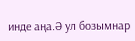инде аңа.Ә ул бозымнар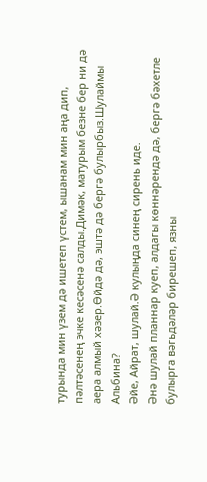турында мин үзем дә ишетеп үстем, ышанам мин аңа дип, пәлтәсенең эчке кесәсенә салды.Димәк, матурым безне бер ни дә аера алмый хәзер.Өйдә дә, эштә дә бергә булырбыз.Шулаймы Альбина?
Әйе, Айрат, шулай.Ә кулыңда синең сирень иде.
Әнә шулай планнар куеп, алдагы көннәрендә дә, бергә бәхетле булырга вәгьдәләр бирешеп, язны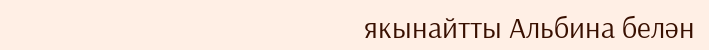якынайтты Альбина белән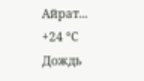Айрат...
+24 °С
Дождь